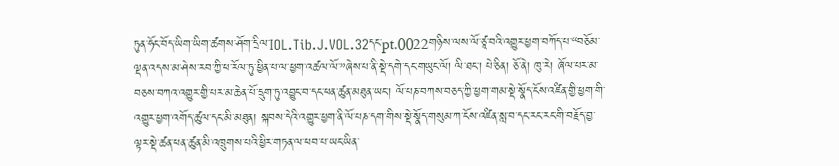ཏུན་ཧོང་བོད་ཡིག་ཡིག་ཚགས་ཤོག་དྲིལ་IOL.Tib.J.VOL.32དང་pt.0022གཉིས་ལས་ལོ་ཙཱ་བའི་འགྱུར་ཕྱག་བཀོད་པ་“བཅོམ་ལྡན་འདས་མ་ཤེས་རབ་ཀྱི་ཕ་རོལ་ཏུ་ཕྱིན་པ་ལ་ཕྱག་འཚལ་ལོ་”ཞེས་པ་ནི་སྡེ་དགེ་དང་གཡུང་ལོ། ལི་ཐང་། པེ་ཅིན། ཅོ་ནེ། ཁུ་རེ། ཞོལ་པར་མ་བཅས་བཀའ་འགྱུར་གྱི་པར་མ་ཆེན་པོ་དྲུག་ཏུ་འབྱུང་བ་དང་ཕན་ཚུན་མཐུན་ཡང་། ལོ་པཎ་བཀས་བཅད་ཀྱི་ཕྱག་གམ་སྡེ་སྣོད་ངོས་འཛིན་གྱི་ཕྱག་གི་འགྱུར་ཕྱག་འགོད་ཚུལ་དང་མི་མཐུན། སྐབས་དེའི་འགྱུར་ཕྱག་ནི་ལོ་པཎ་དག་གིས་སྡེ་སྣོད་གསུམ་ཀ་ངོས་འཛིན་སླ་བ་དང་རང་རང་གི་བརྗོད་བྱ་ལྟར་སྡེ་ཚན་ཕན་ཚུན་མི་འཁྲུགས་པའི་ཕྱིར་གཏན་ལ་ཕབ་པ་ཡང་ཡིན་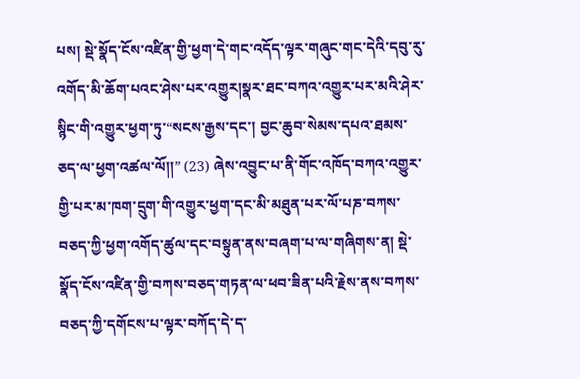པས། སྡེ་སྣོད་ངོས་འཛིན་གྱི་ཕྱག་དེ་གང་འདོད་ལྟར་གཞུང་གང་དེའི་དབུ་རུ་འགོད་མི་ཆོག་པའང་ཤེས་པར་འགྱུར།སྣར་ཐང་བཀའ་འགྱུར་པར་མའི་ཤེར་སྙིང་གི་འགྱུར་ཕྱག་ཏུ་“སངས་རྒྱས་དང་། བྱང་ཆུབ་སེམས་དཔའ་ཐམས་ཅད་ལ་ཕྱག་འཚལ་ལོ།།” (23) ཞེས་འབྱུང་པ་ནི་གོང་འཁོད་བཀའ་འགྱུར་གྱི་པར་མ་ཁག་དྲུག་གི་འགྱུར་ཕྱག་དང་མི་མཐུན་པར་ལོ་པཎ་བཀས་བཅད་ཀྱི་ཕྱག་འགོད་ཚུལ་དང་བསྟུན་ནས་བཞག་པ་ལ་གཞིགས་ན། སྡེ་སྣོད་ངོས་འཛིན་གྱི་བཀས་བཅད་གཏན་ལ་ཕབ་ཟིན་པའི་རྗེས་ནས་བཀས་བཅད་ཀྱི་དགོངས་པ་ལྟར་བཀོད་དེ་ད་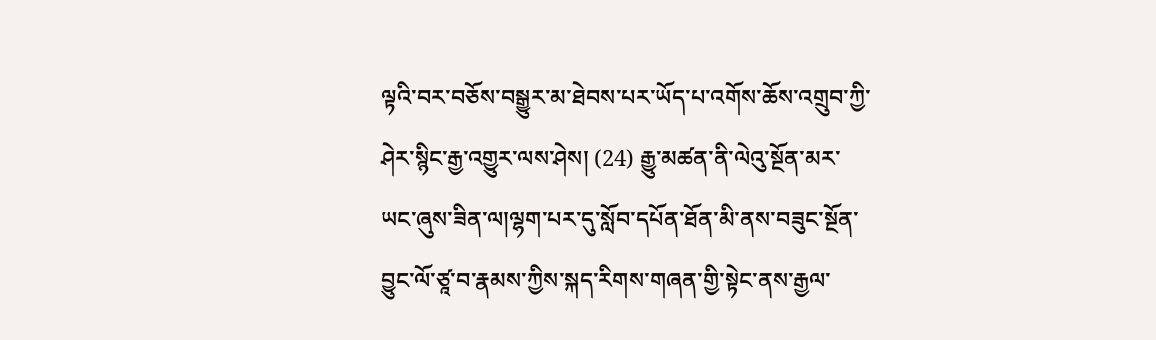ལྟའི་བར་བཅོས་བསྒྱུར་མ་ཐེབས་པར་ཡོད་པ་འགོས་ཆོས་འགྲུབ་ཀྱི་ཤེར་སྙིང་རྒྱ་འགྱུར་ལས་ཤེས། (24) རྒྱུ་མཚན་ནི་ལེའུ་སྔོན་མར་ཡང་ཞུས་ཟིན་ལ།ལྷག་པར་དུ་སློབ་དཔོན་ཐོན་མི་ནས་བཟུང་སྔོན་བྱུང་ལོ་ཙཱ་བ་རྣམས་ཀྱིས་སྐད་རིགས་གཞན་གྱི་སྟེང་ནས་རྒྱལ་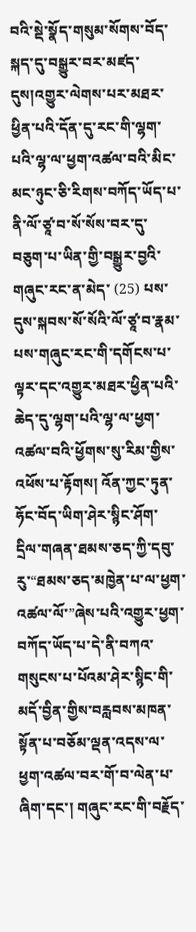བའི་སྡེ་སྣོད་གསུམ་སོགས་བོད་སྐད་དུ་བསྒྱུར་བར་མཛད་དུས།འགྱུར་ལེགས་པར་མཐར་ཕྱིན་པའི་དོན་དུ་རང་གི་ལྷག་པའི་ལྷ་ལ་ཕྱག་འཚལ་བའི་མིང་མང་ཉུང་ཅི་རིགས་བཀོད་ཡོད་པ་ནི་ལོ་ཙཱ་བ་སོ་སོས་བར་དུ་བཅུག་པ་ཡིན་གྱི་བསྒྱུར་བྱའི་གཞུང་རང་ན་མེད་ (25) པས་དུས་སྐབས་སོ་སོའི་ལོ་ཙཱ་བ་རྣམ་པས་གཞུང་རང་གི་དགོངས་པ་ལྟར་དང་འགྱུར་མཐར་ཕྱིན་པའི་ཆེད་དུ་ལྷག་པའི་ལྷ་ལ་ཕྱག་འཚལ་བའི་ཕྱོགས་སུ་རིམ་གྱིས་འཕོས་པ་རྟོགས། འོན་ཀྱང་ཏུན་ཧོང་བོད་ཡིག་ཤེར་སྙིང་ཤོག་དྲིལ་གཞན་ཐམས་ཅད་ཀྱི་དབུ་རུ་“ཐམས་ཅད་མཁྱེན་པ་ལ་ཕྱག་འཚལ་ལོ་”ཞེས་པའི་འགྱུར་ཕྱག་བཀོད་ཡོད་པ་དེ་ནི་བཀའ་གསུངས་པ་པོའམ་ཤེར་སྙིང་གི་མདོ་བྱིན་གྱིས་བརླབས་མཁན་སྟོན་པ་བཅོམ་ལྡན་འདས་ལ་ཕྱག་འཚལ་བར་གོ་བ་ལེན་པ་ཞིག་དང་། གཞུང་རང་གི་བརྗོད་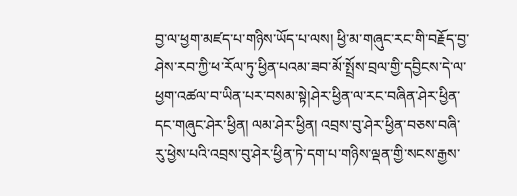བྱ་ལ་ཕྱག་མཛད་པ་གཉིས་ཡོད་པ་ལས། ཕྱི་མ་གཞུང་རང་གི་བརྗོད་བྱ་ཤེས་རབ་ཀྱི་ཕ་རོལ་ཏུ་ཕྱིན་པའམ་ཟབ་མོ་སྤྲོས་བྲལ་གྱི་དབྱིངས་དེ་ལ་ཕྱག་འཚལ་བ་ཡིན་པར་བསམ་སྟེ།ཤེར་ཕྱིན་ལ་རང་བཞིན་ཤེར་ཕྱིན་དང་གཞུང་ཤེར་ཕྱིན། ལམ་ཤེར་ཕྱིན། འབྲས་བུ་ཤེར་ཕྱིན་བཅས་བཞི་རུ་ཕྱེས་པའི་འབྲས་བུ་ཤེར་ཕྱིན་ཏེ་དག་པ་གཉིས་ལྡན་གྱི་སངས་རྒྱས་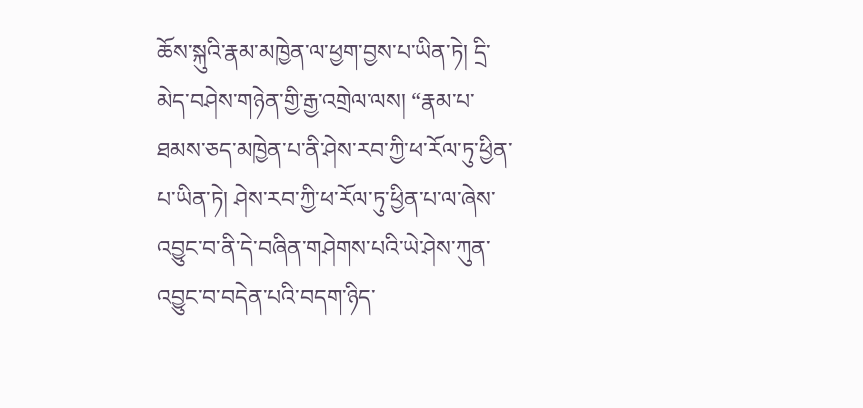ཆོས་སྐུའི་རྣམ་མཁྱེན་ལ་ཕྱག་བྱས་པ་ཡིན་ཏེ། དྲི་མེད་བཤེས་གཉེན་གྱི་རྒྱ་འགྲེལ་ལས། “རྣམ་པ་ཐམས་ཅད་མཁྱེན་པ་ནི་ཤེས་རབ་ཀྱི་ཕ་རོལ་ཏུ་ཕྱིན་པ་ཡིན་ཏེ། ཤེས་རབ་ཀྱི་ཕ་རོལ་ཏུ་ཕྱིན་པ་ལ་ཞེས་འབྱུང་བ་ནི་དེ་བཞིན་གཤེགས་པའི་ཡེ་ཤེས་ཀུན་འབྱུང་བ་བདེན་པའི་བདག་ཉིད་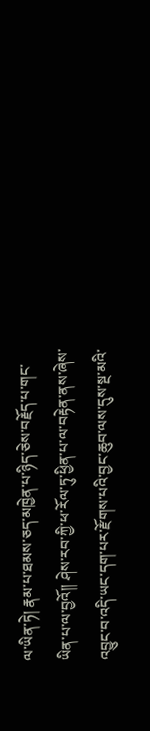ལ་ཡིན་ཏེ། རྣམ་པ་ཐམས་ཅད་མཁྱེན་པ་ཉིད་ཅེས་བརྗོད་པ་གང་ཡིན་པ་ལ་བྱའོ།། ཤེས་རབ་ཀྱི་ཕ་རོལ་ཏུ་ཕྱིན་པ་ལ་བརྟེན་ནས་ཞེས་འབྱུང་བ་འདི་ཡང་དག་པར་རྫོགས་པའི་བྱང་ཆུབ་ལས་དུས་སྔ་མའི་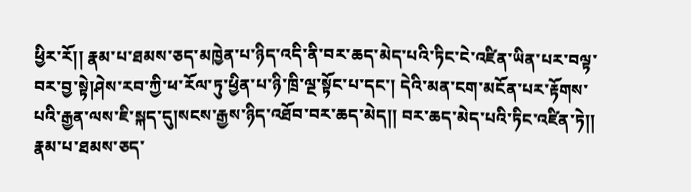ཕྱིར་རོ།། རྣམ་པ་ཐམས་ཅད་མཁྱེན་པ་ཉིད་འདི་ནི་བར་ཆད་མེད་པའི་ཏིང་ངེ་འཛིན་ཡིན་པར་བལྟ་བར་བྱ་སྟེ།ཤེས་རབ་ཀྱི་ཕ་རོལ་ཏུ་ཕྱིན་པ་ཉི་ཁྲི་ལྔ་སྟོང་པ་དང་། དེའི་མན་ངག་མངོན་པར་རྟོགས་པའི་རྒྱན་ལས་ཇི་སྐད་དུ།སངས་རྒྱས་ཉིད་འཐོབ་བར་ཆད་མེད།། བར་ཆད་མེད་པའི་ཏིང་འཛིན་ཏེ།། རྣམ་པ་ཐམས་ཅད་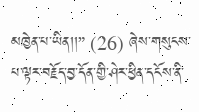མཁྱེན་པ་ཡིན།།” (26) ཞེས་གསུངས་པ་ལྟར་བརྗོད་བྱ་དོན་གྱི་ཤེར་ཕྱིན་དངོས་ནི་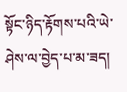སྟོང་ཉིད་རྟོགས་པའི་ཡེ་ཤེས་ལ་བྱེད་པ་མ་ཟད།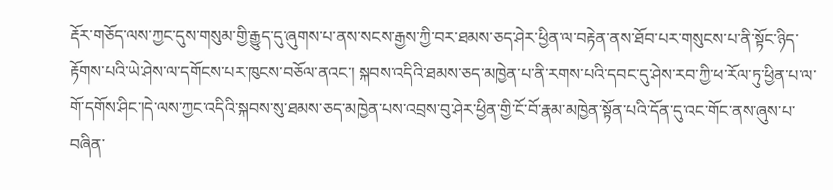རྡོར་གཅོད་ལས་ཀྱང་དུས་གསུམ་གྱི་རྒྱུད་དུ་ཞུགས་པ་ནས་སངས་རྒྱས་ཀྱི་བར་ཐམས་ཅད་ཤེར་ཕྱིན་ལ་བརྟེན་ནས་ཐོབ་པར་གསུངས་པ་ནི་སྟོང་ཉིད་རྟོགས་པའི་ཡེ་ཤེས་ལ་དགོངས་པར་ཁུངས་བཅོལ་ནའང་། སྐབས་འདིའི་ཐམས་ཅད་མཁྱེན་པ་ནི་རགས་པའི་དབང་དུ་ཤེས་རབ་ཀྱི་ཕ་རོལ་ཏུ་ཕྱིན་པ་ལ་གོ་དགོས་ཤིང་།དེ་ལས་ཀྱང་འདིའི་སྐབས་སུ་ཐམས་ཅད་མཁྱེན་པས་འབྲས་བུ་ཤེར་ཕྱིན་གྱི་ངོ་བོ་རྣམ་མཁྱེན་སྟོན་པའི་དོན་དུ་འང་གོང་ནས་ཞུས་པ་བཞིན་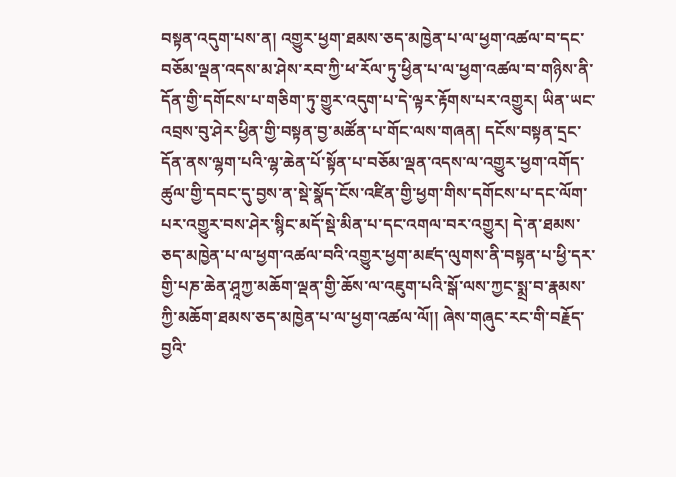བསྟན་འདུག་པས་ན། འགྱུར་ཕྱག་ཐམས་ཅད་མཁྱེན་པ་ལ་ཕྱག་འཚལ་བ་དང་བཅོམ་ལྡན་འདས་མ་ཤེས་རབ་ཀྱི་ཕ་རོལ་ཏུ་ཕྱིན་པ་ལ་ཕྱག་འཚལ་བ་གཉིས་ནི་དོན་གྱི་དགོངས་པ་གཅིག་ཏུ་གྱུར་འདུག་པ་དེ་ལྟར་རྟོགས་པར་འགྱུར། ཡིན་ཡང་འབྲས་བུ་ཤེར་ཕྱིན་གྱི་བསྟན་བྱ་མཚོན་པ་གོང་ལས་གཞན། དངོས་བསྟན་དྲང་དོན་ནས་ལྷག་པའི་ལྷ་ཆེན་པོ་སྟོན་པ་བཅོམ་ལྡན་འདས་ལ་འགྱུར་ཕྱག་འགོད་ཚུལ་གྱི་དབང་དུ་བྱས་ན་སྡེ་སྣོད་ངོས་འཛིན་གྱི་ཕྱག་གིས་དགོངས་པ་དང་ལོག་པར་འགྱུར་བས་ཤེར་སྙིང་མདོ་སྡེ་མིན་པ་དང་འགལ་བར་འགྱུར། དེ་ན་ཐམས་ཅད་མཁྱེན་པ་ལ་ཕྱག་འཚལ་བའི་འགྱུར་ཕྱག་མཛད་ལུགས་ནི་བསྟན་པ་ཕྱི་དར་གྱི་པཎ་ཆེན་ཤཱཀྱ་མཆོག་ལྡན་གྱི་ཆོས་ལ་འཇུག་པའི་སྒོ་ལས་ཀྱང་སྨྲ་བ་རྣམས་ཀྱི་མཆོག་ཐམས་ཅད་མཁྱེན་པ་ལ་ཕྱག་འཚལ་ལོ།། ཞེས་གཞུང་རང་གི་བརྗོད་བྱའི་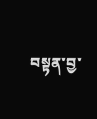བསྟན་བྱ་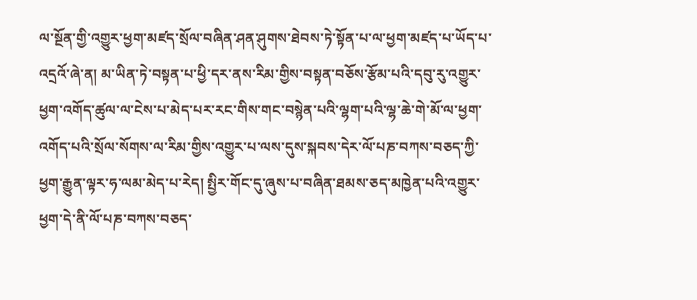ལ་སྔོན་གྱི་འགྱུར་ཕྱག་མཛད་སྲོལ་བཞིན་ཤན་ཤུགས་ཐེབས་ཏེ་སྟོན་པ་ལ་ཕྱག་མཛད་པ་ཡོད་པ་འདྲའོ་ཞེ་ན། མ་ཡིན་ཏེ་བསྟན་པ་ཕྱི་དར་ནས་རིམ་གྱིས་བསྟན་བཅོས་རྩོམ་པའི་དབུ་རུ་འགྱུར་ཕྱག་འགོད་ཚུལ་ལ་ངེས་པ་མེད་པར་རང་གིས་གང་བསྙེན་པའི་ལྷག་པའི་ལྷ་ཆེ་གེ་མོ་ལ་ཕྱག་འགོད་པའི་སྲོལ་སོགས་ལ་རིམ་གྱིས་འགྱུར་པ་ལས་དུས་སྐབས་དེར་ལོ་པཎ་བཀས་བཅད་ཀྱི་ཕྱག་རྒྱུན་ལྟར་ཧ་ལམ་མེད་པ་རེད། སྤྱིར་གོང་དུ་ཞུས་པ་བཞིན་ཐམས་ཅད་མཁྱེན་པའི་འགྱུར་ཕྱག་དེ་ནི་ལོ་པཎ་བཀས་བཅད་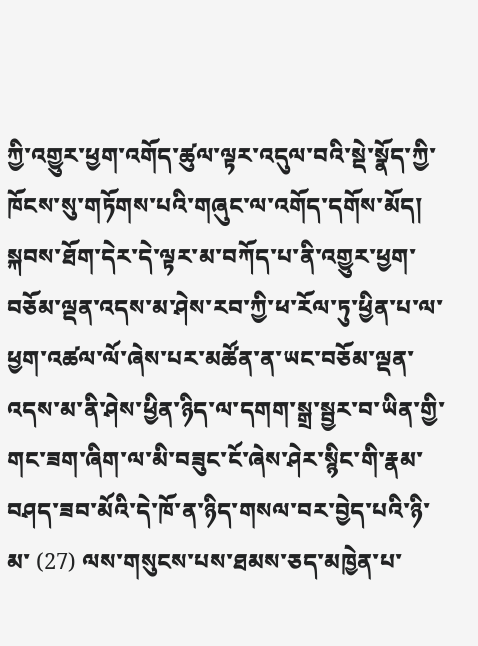ཀྱི་འགྱུར་ཕྱག་འགོད་ཚུལ་ལྟར་འདུལ་བའི་སྡེ་སྣོད་ཀྱི་ཁོངས་སུ་གཏོགས་པའི་གཞུང་ལ་འགོད་དགོས་མོད། སྐབས་ཐོག་དེར་དེ་ལྟར་མ་བཀོད་པ་ནི་འགྱུར་ཕྱག་བཅོམ་ལྡན་འདས་མ་ཤེས་རབ་ཀྱི་ཕ་རོལ་ཏུ་ཕྱིན་པ་ལ་ཕྱག་འཚལ་ལོ་ཞེས་པར་མཚོན་ན་ཡང་བཅོམ་ལྡན་འདས་མ་ནི་ཤེས་ཕྱིན་ཉིད་ལ་དགག་སྒྲ་སྦྱར་བ་ཡིན་གྱི་གང་ཟག་ཞིག་ལ་མི་བཟུང་ངོ་ཞེས་ཤེར་སྙིང་གི་རྣམ་བཤད་ཟབ་མོའི་དེ་ཁོ་ན་ཉིད་གསལ་བར་བྱེད་པའི་ཉི་མ་ (27) ལས་གསུངས་པས་ཐམས་ཅད་མཁྱེན་པ་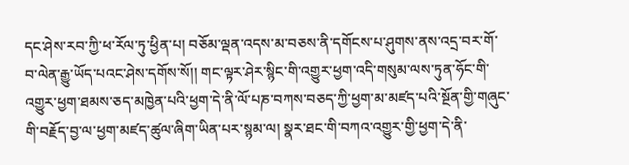དང་ཤེས་རབ་ཀྱི་ཕ་རོལ་ཏུ་ཕྱིན་པ། བཅོམ་ལྡན་འདས་མ་བཅས་ནི་དགོངས་པ་ཤུགས་ནས་འདྲ་བར་གོ་བ་ལེན་རྒྱུ་ཡོད་པའང་ཤེས་དགོས་སོ།། གང་ལྟར་ཤེར་སྙིང་གི་འགྱུར་ཕྱག་འདི་གསུམ་ལས་ཏུན་ཧོང་གི་འགྱུར་ཕྱག་ཐམས་ཅད་མཁྱེན་པའི་ཕྱག་དེ་ནི་ལོ་པཎ་བཀས་བཅད་ཀྱི་ཕྱག་མ་མཛད་པའི་སྔོན་གྱི་གཞུང་གི་བརྗོད་བྱ་ལ་ཕྱག་མཛད་ཚུལ་ཞིག་ཡིན་པར་སྙམ་ལ། སྣར་ཐང་གི་བཀའ་འགྱུར་གྱི་ཕྱག་དེ་ནི་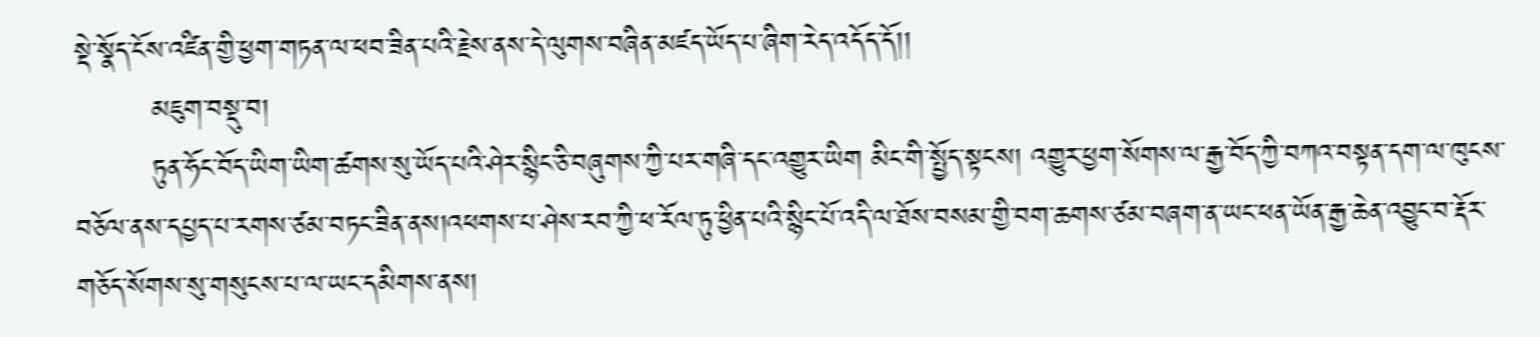སྡེ་སྣོད་ངོས་འཛིན་གྱི་ཕྱག་གཏན་ལ་ཕབ་ཟིན་པའི་རྗེས་ནས་དེ་ལུགས་བཞིན་མཛད་ཡོད་པ་ཞིག་རེད་འདོད་དོ།།
        མཇུག་བསྡུ་བ།
        ཏུན་ཧོང་བོད་ཡིག་ཡིག་ཚགས་སུ་ཡོད་པའི་ཤེར་སྙིང་ཅི་བཞུགས་ཀྱི་པར་གཞི་དང་འགྱུར་ཡིག མིང་གི་སྤྱོད་སྟངས། འགྱུར་ཕྱག་སོགས་ལ་རྒྱ་བོད་ཀྱི་བཀའ་བསྟན་དག་ལ་ཁུངས་བཅོལ་ནས་དཔྱད་པ་རགས་ཙམ་བཏང་ཟིན་ནས།འཕགས་པ་ཤེས་རབ་ཀྱི་ཕ་རོལ་ཏུ་ཕྱིན་པའི་སྙིང་པོ་འདི་ལ་ཐོས་བསམ་གྱི་བག་ཆགས་ཙམ་བཞག་ན་ཡང་ཕན་ཡོན་རྒྱ་ཆེན་འབྱུང་བ་རྡོར་གཅོད་སོགས་སུ་གསུངས་པ་ལ་ཡང་དམིགས་ནས།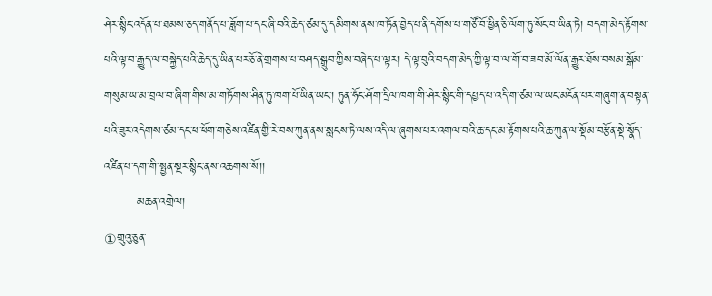ཤེར་སྙིང་འདོན་པ་ཐམས་ཅད་གནོད་པ་ཟློག་པ་དང་ཞི་བའི་ཆེད་ཙམ་དུ་དམིགས་ནས་ཁ་ཏོན་བྱེད་པ་ནི་དགོས་པ་གཙོ་བོ་ཕྱིན་ཅི་ལོག་ཏུ་སོང་བ་ཡིན་ཏེ། བདག་མེད་རྟོགས་པའི་ལྟ་བ་རྒྱུད་ལ་བསྐྱེད་པའི་ཆེད་དུ་ཡིན་པར་ཅོ་ནེ་གྲགས་པ་བཤད་སྒྲུབ་ཀྱིས་བཞེད་པ་ལྟར། དེ་ལྟ་བུའི་བདག་མེད་ཀྱི་ལྟ་བ་ལ་གོ་བ་ཟབ་མོ་ལོན་རྒྱུར་ཐོས་བསམ་སྒོམ་གསུམ་ཡ་མ་བྲལ་བ་ཞིག་གིས་མ་གཏོགས་ཤིན་ཏུ་ཁག་པོ་ཡིན་ཡང་། ཏུན་ཧོང་ཤོག་དྲིལ་ཁག་གི་ཤེར་སྙིང་གི་དཔྱད་པ་འདི་ག་ཙམ་ལ་ཡང་མངོན་པར་གཞུག་ན་བསྟན་པའི་ཟུར་འདེགས་ཙམ་དང་ཕ་ཕོག་གཅེས་འཛིན་གྱི་རེ་བས་ཀུན་ནས་སླངས་ཏེ་ལས་འདི་ལ་ཞུགས་པར་འགལ་བའི་ཆ་དང་མ་རྟོགས་པའི་ཆ་ཀུན་ལ་སྡོམ་བརྩོན་སྡེ་སྣོད་འཛིན་པ་དག་གི་སྤྱན་སྔར་སྙིང་ནས་འཆགས་སོ།།
        མཆན་འགྲེལ།
①གྲུའུ་ཅུན་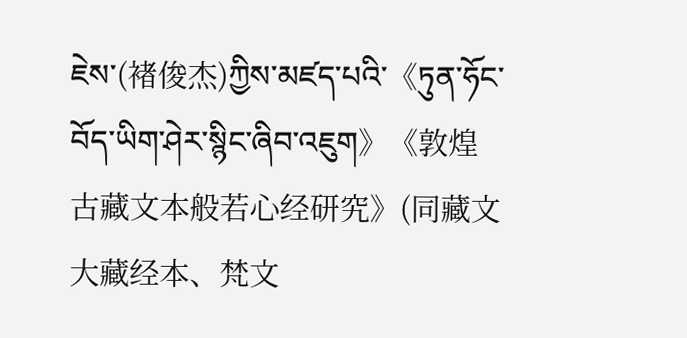ཇེས་(褚俊杰)ཀྱིས་མཛད་པའི་《ཏུན་ཧོང་བོད་ཡིག་ཤེར་སྙིང་ཞིབ་འཇུག》《敦煌古藏文本般若心经研究》(同藏文大藏经本、梵文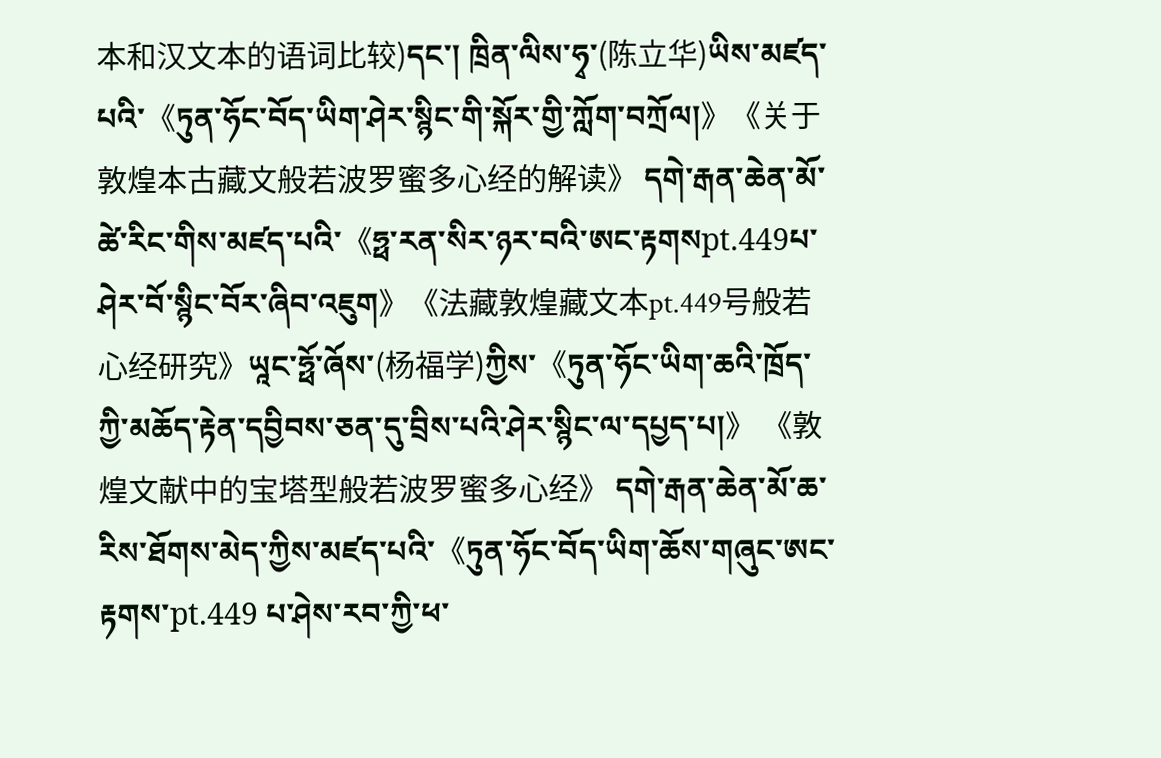本和汉文本的语词比较)དང་། ཁྲིན་ལིས་ཧྭ་(陈立华)ཡིས་མཛད་པའི་《ཏུན་ཧོང་བོད་ཡིག་ཤེར་སྙིང་གི་སྐོར་གྱི་ཀློག་བཀྲོལ།》《关于敦煌本古藏文般若波罗蜜多心经的解读》 དགེ་རྒན་ཆེན་མོ་ཚེ་རིང་གིས་མཛད་པའི་《ཧྥ་རན་སིར་ཉར་བའི་ཨང་རྟགསpt.449པ་ཤེར་བོ་སྙིང་བོར་ཞིབ་འཇུག》《法藏敦煌藏文本pt.449号般若心经研究》ཡཱང་ཧྥོ་ཞོས་(杨福学)ཀྱིས་《ཏུན་ཧོང་ཡིག་ཆའི་ཁྲོད་ཀྱི་མཆོད་རྟེན་དབྱིབས་ཅན་དུ་བྲིས་པའི་ཤེར་སྙིང་ལ་དཔྱད་པ།》 《敦煌文献中的宝塔型般若波罗蜜多心经》 དགེ་རྒན་ཆེན་མོ་ཆ་རིས་ཐོགས་མེད་ཀྱིས་མཛད་པའི་《ཏུན་ཧོང་བོད་ཡིག་ཆོས་གཞུང་ཨང་རྟགས་pt.449 པ་ཤེས་རབ་ཀྱི་ཕ་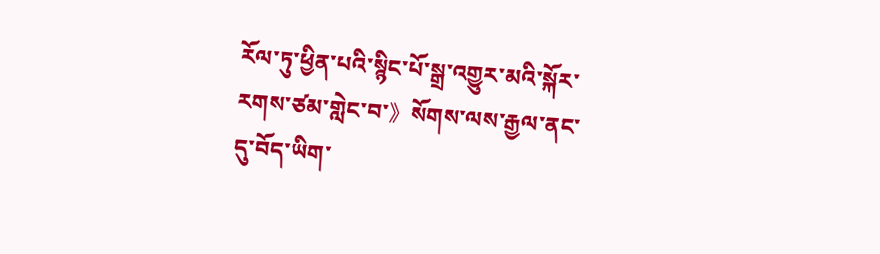རོལ་ཏུ་ཕྱིན་པའི་སྙིང་པོ་སྒྲ་འགྱུར་མའི་སྐོར་རགས་ཙམ་གླེང་བ་》སོགས་ལས་རྒྱལ་ནང་དུ་བོད་ཡིག་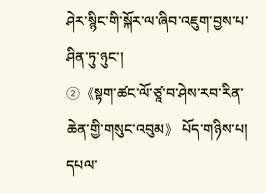ཤེར་སྙིང་གི་སྐོར་ལ་ཞིབ་འཇུག་བྱས་པ་ཤིན་ཏུ་ཉུང་།
②《སྟག་ཚང་ལོ་ཙཱ་བ་ཤེས་རབ་རིན་ཆེན་གྱི་གསུང་འབུམ》 པོད་གཉིས་པ། དཔལ་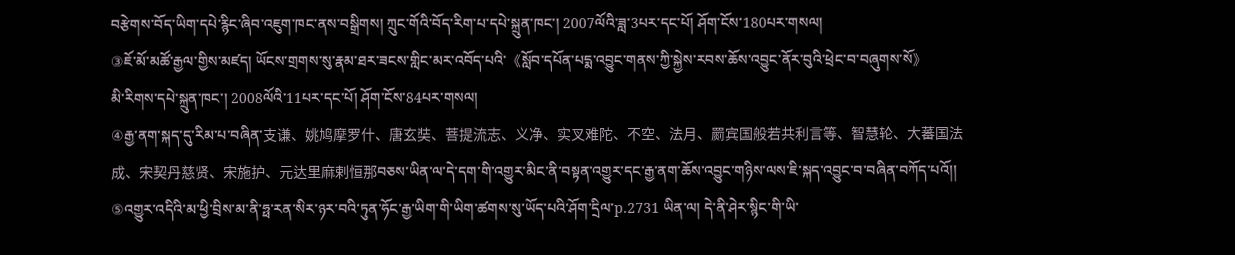བརྩེགས་བོད་ཡིག་དཔེ་རྙིང་ཞིབ་འཇུག་ཁང་ནས་བསྒྲིགས། ཀྲུང་གོའི་བོད་རིག་པ་དཔེ་སྐྲུན་ཁང་། 2007ལོའི་ཟླ་3པར་དང་པོ། ཤོག་ངོས་180པར་གསལ།
③ཇོ་མོ་མཚོ་རྒྱལ་གྱིས་མཛད། ཡོངས་གྲགས་སུ་རྣམ་ཐར་ཟངས་གླིང་མར་འབོད་པའི་《སློབ་དཔོན་པདྨ་འབྱུང་གནས་ཀྱི་སྐྱེས་རབས་ཆོས་འབྱུང་ནོར་བུའི་ཕྲེང་བ་བཞུགས་སོ》
མི་རིགས་དཔེ་སྐྲུན་ཁང་། 2008ལོའི་11པར་དང་པོ། ཤོག་ངོས་84པར་གསལ།
④རྒྱ་ནག་སྐད་དུ་རིམ་པ་བཞིན་支谦、姚鸠摩罗什、唐玄奘、菩提流志、义净、实叉难陀、不空、法月、罽宾国般若共利言等、智慧轮、大蕃国法成、宋契丹慈贤、宋施护、元达里麻剌恒那བཅས་ཡིན་ལ་དེ་དག་གི་འགྱུར་མིང་ནི་བསྟན་འགྱུར་དང་རྒྱ་ནག་ཆོས་འབྱུང་གཉིས་ལས་ཇི་སྐད་འབྱུང་བ་བཞིན་བཀོད་པའོ།།
⑤འགྱུར་འདིའི་མ་ཕྱི་བྲིས་མ་ནི་ཧྥ་རན་སིར་ཉར་བའི་ཏུན་ཧོང་རྒྱ་ཡིག་གི་ཡིག་ཚགས་སུ་ཡོད་པའི་ཤོག་དྲིལ་p.2731 ཡིན་ལ། དེ་ནི་ཤེར་སྙིང་གི་ཡི་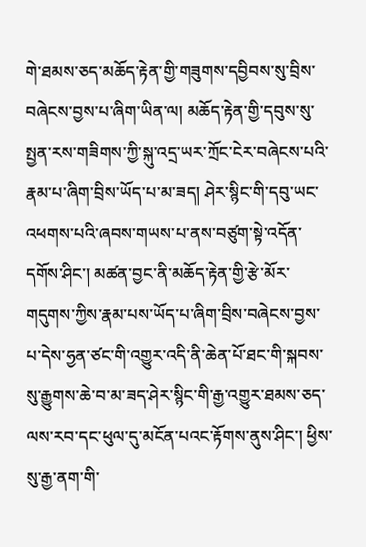གེ་ཐམས་ཅད་མཆོད་རྟེན་གྱི་གཟུགས་དབྱིབས་སུ་བྲིས་བཞེངས་བྱས་པ་ཞིག་ཡིན་ལ། མཆོད་རྟེན་གྱི་དབུས་སུ་སྤྱན་རས་གཟིགས་ཀྱི་སྐུ་འདྲ་ཡར་ཀྲོང་ངེར་བཞེངས་པའི་རྣམ་པ་ཞིག་བྲིས་ཡོད་པ་མ་ཟད། ཤེར་སྙིང་གི་དབུ་ཡང་འཕགས་པའི་ཞབས་གཡས་པ་ནས་བཙུག་སྟེ་འདོན་དགོས་ཤིང་། མཚན་བྱང་ནི་མཆོད་རྟེན་གྱི་རྩེ་མོར་གདུགས་ཀྱིས་རྣམ་པས་ཡོད་པ་ཞིག་བྲིས་བཞེངས་བྱས་པ་དེས་ཧྱན་ཙང་གི་འགྱུར་འདི་ནི་ཆེན་པོ་ཐང་གི་སྐབས་སུ་རྒྱུགས་ཆེ་བ་མ་ཟད་ཤེར་སྙིང་གི་རྒྱ་འགྱུར་ཐམས་ཅད་ལས་རབ་དང་ཕུལ་དུ་མངོན་པའང་རྟོགས་ནུས་ཤིང་། ཕྱིས་སུ་རྒྱ་ནག་གི་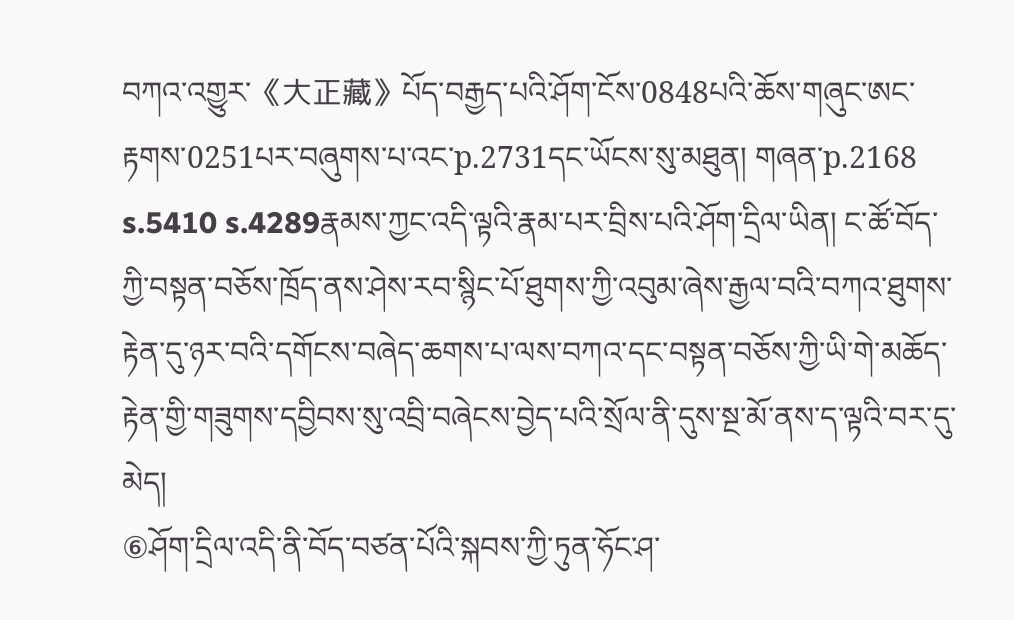བཀའ་འགྱུར་《大正藏》པོད་བརྒྱད་པའི་ཤོག་ངོས་0848པའི་ཆོས་གཞུང་ཨང་རྟགས་0251པར་བཞུགས་པ་འང་p.2731དང་ཡོངས་སུ་མཐུན། གཞན་p.2168 s.5410 s.4289རྣམས་ཀྱང་འདི་ལྟའི་རྣམ་པར་བྲིས་པའི་ཤོག་དྲིལ་ཡིན། ང་ཚོ་བོད་ཀྱི་བསྟན་བཅོས་ཁྲོད་ནས་ཤེས་རབ་སྙིང་པོ་ཐུགས་ཀྱི་འབུམ་ཞེས་རྒྱལ་བའི་བཀའ་ཐུགས་རྟེན་དུ་ཉར་བའི་དགོངས་བཞེད་ཆགས་པ་ལས་བཀའ་དང་བསྟན་བཅོས་ཀྱི་ཡི་གེ་མཆོད་རྟེན་གྱི་གཟུགས་དབྱིབས་སུ་འབྲི་བཞེངས་བྱེད་པའི་སྲོལ་ནི་དུས་སྔ་མོ་ནས་ད་ལྟའི་བར་དུ་མེད།
⑥ཤོག་དྲིལ་འདི་ནི་བོད་བཙན་པོའི་སྐབས་ཀྱི་ཏུན་ཧོང་ཤ་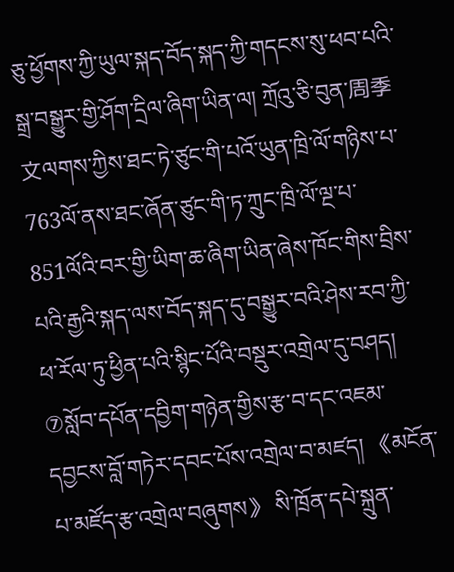ཅུ་ཕྱོགས་ཀྱི་ཡུལ་སྐད་བོད་སྐད་ཀྱི་གདངས་སུ་ཕབ་པའི་སྒྲ་བསྒྱུར་གྱི་ཤོག་དྲིལ་ཞིག་ཡིན་ལ། ཀྲོའུ་ཅི་བུན་周季文ལགས་ཀྱིས་ཐང་ཏེ་ཙུང་གི་པའོ་ཡུན་ཁྲི་ལོ་གཉིས་པ་763ལོ་ནས་ཐང་ཞོན་ཙུང་གི་ཏ་ཀྲུང་ཁྲི་ལོ་ལྔ་པ་851ལོའི་བར་གྱི་ཡིག་ཆ་ཞིག་ཡིན་ཞེས་ཁོང་གིས་བྲིས་པའི་རྒྱའི་སྐད་ལས་བོད་སྐད་དུ་བསྒྱུར་བའི་ཤེས་རབ་ཀྱི་ཕ་རོལ་ཏུ་ཕྱིན་པའི་སྙིང་པོའི་བསྡུར་འགྲེལ་དུ་བཤད།
⑦སློབ་དཔོན་དབྱིག་གཉེན་གྱིས་རྩ་བ་དང་འཇམ་དབྱངས་བློ་གཏེར་དབང་པོས་འགྲེལ་བ་མཛད། 《མངོན་པ་མཛོད་རྩ་འགྲེལ་བཞུགས》 སི་ཁྲོན་དཔེ་སྐྲུན་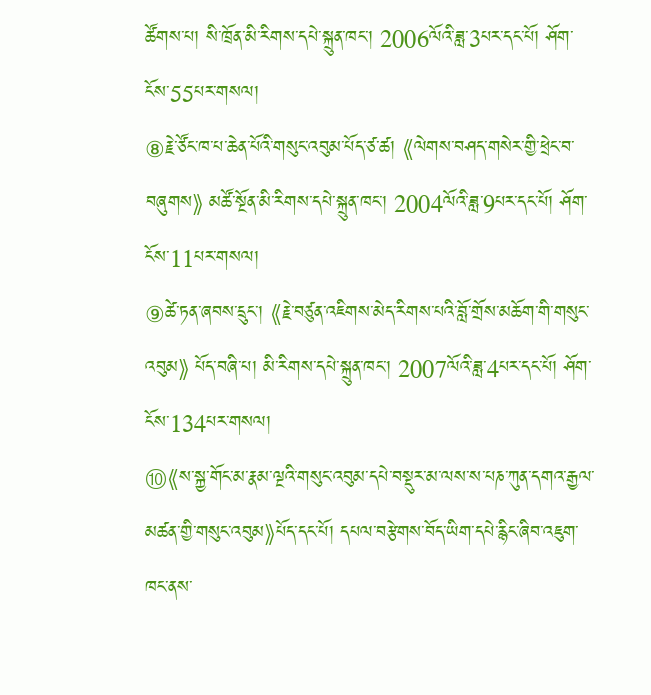ཚོགས་པ། སི་ཁྲོན་མི་རིགས་དཔེ་སྐྲུན་ཁང་། 2006ལོའི་ཟླ་3པར་དང་པོ། ཤོག་ངོས་55པར་གསལ།
⑧རྗེ་ཙོང་ཁ་པ་ཆེན་པོའི་གསུང་འབུམ་པོད་ཙ་ཚ། 《ལེགས་བཤད་གསེར་གྱི་ཕྲེང་བ་བཞུགས》 མཚོ་སྔོན་མི་རིགས་དཔེ་སྐྲུན་ཁང་། 2004ལོའི་ཟླ་9པར་དང་པོ། ཤོག་ངོས་11པར་གསལ།
⑨ཚེ་ཏན་ཞབས་དྲུང་། 《རྗེ་བཙུན་འཇིགས་མེད་རིགས་པའི་བློ་གྲོས་མཆོག་གི་གསུང་འབུམ》 པོད་བཞི་པ། མི་རིགས་དཔེ་སྐྲུན་ཁང་། 2007ལོའི་ཟླ་4པར་དང་པོ། ཤོག་ངོས་134པར་གསལ།
⑩《ས་སྐྱ་གོང་མ་རྣམ་ལྔའི་གསུང་འབུམ་དཔེ་བསྡུར་མ་ལས་ས་པཎ་ཀུན་དགའ་རྒྱལ་མཚན་གྱི་གསུང་འབུམ》པོད་དང་པོ། དཔལ་བརྩེགས་བོད་ཡིག་དཔེ་རྙིང་ཞིབ་འཇུག་ཁང་ནས་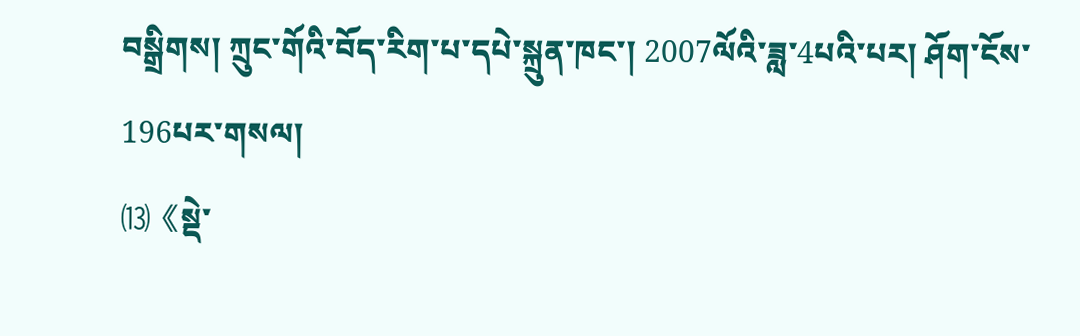བསྒྲིགས། ཀྲུང་གོའི་བོད་རིག་པ་དཔེ་སྐྲུན་ཁང་། 2007ལོའི་ཟླ་4པའི་པར། ཤོག་ངོས་196པར་གསལ།
⒀《སྡེ་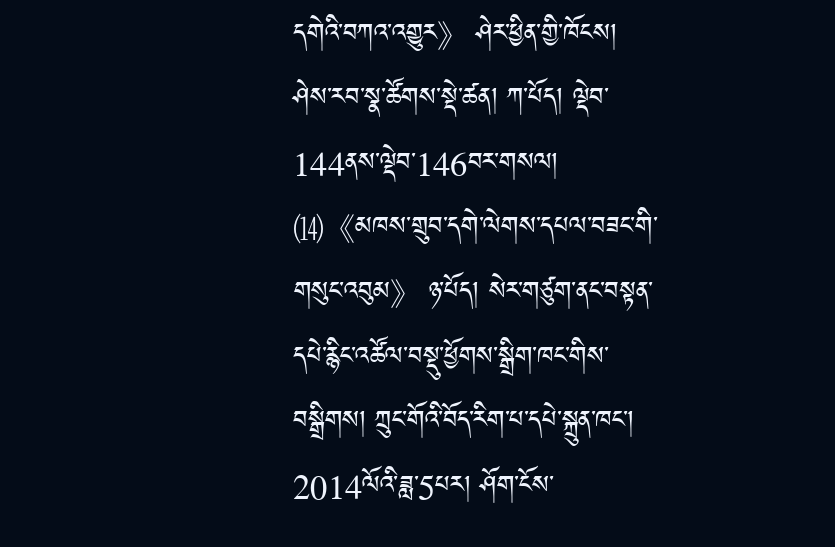དགེའི་བཀའ་འགྱུར》 ཤེར་ཕྱིན་གྱི་ཁོངས། ཤེས་རབ་སྣ་ཚོགས་སྡེ་ཚན། ཀ་པོད། ལྡེབ་144ནས་ལྡེབ་146བར་གསལ།
⒁《མཁས་གྲུབ་དགེ་ལེགས་དཔལ་བཟང་གི་གསུང་འབུམ》 ཉ་པོད། སེར་གཙུག་ནང་བསྟན་དཔེ་རྙིང་འཚོལ་བསྡུ་ཕྱོགས་སྒྲིག་ཁང་གིས་བསྒྲིགས། ཀྲུང་གོའི་བོད་རིག་པ་དཔེ་སྐྲུན་ཁང་། 2014ལོའི་ཟླ་5པར། ཤོག་ངོས་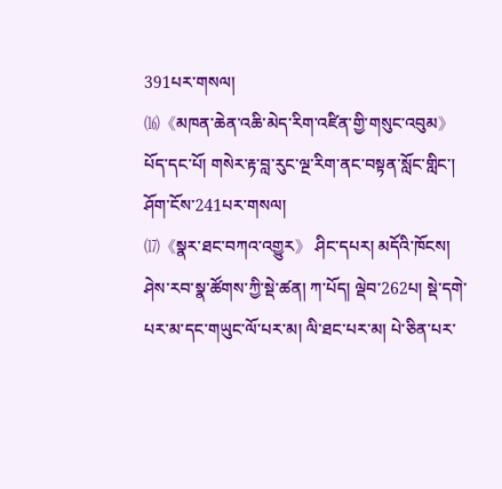391པར་གསལ།
⒃《མཁན་ཆེན་འཆི་མེད་རིག་འཛིན་གྱི་གསུང་འབུམ》 པོད་དང་པོ། གསེར་རྟ་བླ་རུང་ལྔ་རིག་ནང་བསྟན་སློང་གླིང་། ཤོག་ངོས་241པར་གསལ།
⒄《སྣར་ཐང་བཀའ་འགྱུར》 ཤིང་དཔར། མདོའི་ཁོངས། ཤེས་རབ་སྣ་ཚོགས་ཀྱི་སྡེ་ཚན། ཀ་པོད། ལྡེབ་262པ། སྡེ་དགེ་པར་མ་དང་གཡུང་ལོ་པར་མ། ལི་ཐང་པར་མ། པེ་ཅིན་པར་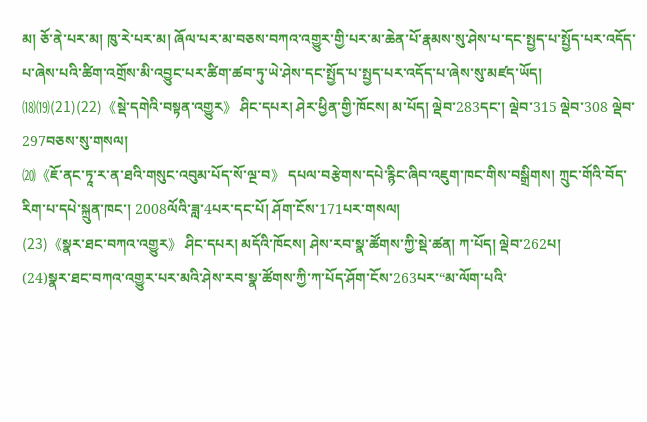མ། ཅོ་ནེ་པར་མ། ཁུ་རེ་པར་མ། ཞོལ་པར་མ་བཅས་བཀའ་འགྱུར་གྱི་པར་མ་ཆེན་པོ་རྣམས་སུ་ཤེས་པ་དང་སྤྱད་པ་སྤྱོད་པར་འདོད་པ་ཞེས་པའི་ཚིག་འགྲོས་མི་འབྱུང་པར་ཚིག་ཚབ་ཏུ་ཡེ་ཤེས་དང་སྤྱོད་པ་སྤྱད་པར་འདོད་པ་ཞེས་སུ་མཛད་ཡོད།
⒅⒆(21)(22)《སྡེ་དགེའི་བསྟན་འགྱུར》 ཤིང་དཔར། ཤེར་ཕྱིན་གྱི་ཁོངས། མ་པོད། ལྡེབ་283དང་། ལྡེབ་315 ལྡེབ་308 ལྡེབ་297བཅས་སུ་གསལ།
⒇《ཇོ་ནང་ཏཱ་ར་ན་ཐའི་གསུང་འབུམ་པོད་སོ་ལྔ་བ》 དཔལ་བརྩེགས་དཔེ་རྙིང་ཞིབ་འཇུག་ཁང་གིས་བསྒྲིགས། ཀྲུང་གོའི་བོད་རིག་པ་དཔེ་སྐྲུན་ཁང་། 2008ལོའི་ཟླ་4པར་དང་པོ། ཤོག་ངོས་171པར་གསལ།
(23)《སྣར་ཐང་བཀའ་འགྱུར》 ཤིང་དཔར། མདོའི་ཁོངས། ཤེས་རབ་སྣ་ཚོགས་ཀྱི་སྡེ་ཚན། ཀ་པོད། ལྡེབ་262པ།
(24)སྣར་ཐང་བཀའ་འགྱུར་པར་མའི་ཤེས་རབ་སྣ་ཚོགས་ཀྱི་ཀ་པོད་ཤོག་ངོས་263པར་“མ་ལོག་པའི་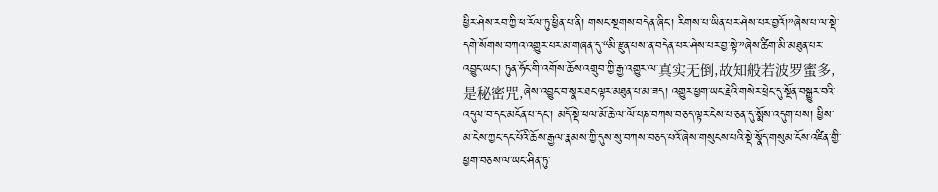ཕྱིར་ཤེས་རབ་ཀྱི་ཕ་རོལ་ཏུ་ཕྱིན་པ་ནི། གསང་སྔགས་བདེན་ཞིང་། རིགས་པ་ཡིན་པར་ཤེས་པར་བྱའོ།”ཞེས་པ་ལ་སྡེ་དགེ་སོགས་བཀའ་འགྱུར་པར་མ་གཞན་དུ་“མི་རྫུན་པས་ན་བདེན་པར་ཤེས་པར་བྱ་སྟེ་”ཞེས་ཚིག་མི་མཐུན་པར་འབྱུང་ཡང་། ཏུན་ཧོང་གི་འགོས་ཆོས་འགྲུབ་ཀྱི་རྒྱ་འགྱུར་ལ་真实无倒,故知般若波罗蜜多,是秘密咒,ཞེས་འབྱུང་བ་སྣར་ཐང་ལྟར་མཐུན་པ་མ་ཟད། འགྱུར་ཕྱག་ཡང་རྗེའི་གསེར་ཕྲེང་དུ་སྔོན་བསྒྱུར་བའི་འདུལ་བ་དང་མངོན་པ་དང་། མདོ་སྡེ་ཕལ་མོ་ཆེ་ལ་ལོ་པཎ་བཀས་བཅད་ལྟར་ངེས་པ་ཅན་དུ་སྨོས་འདུག་པས། ཕྱིས་མ་ངེས་ཀྱང་དང་པོའི་ཆོས་རྒྱལ་རྣམས་ཀྱི་དུས་སུ་བཀས་བཅད་པའོ་ཞེས་གསུངས་པའི་སྡེ་སྣོད་གསུམ་ངོས་འཛིན་གྱི་ཕྱག་བཅས་ལ་ཡང་ཤིན་ཏུ་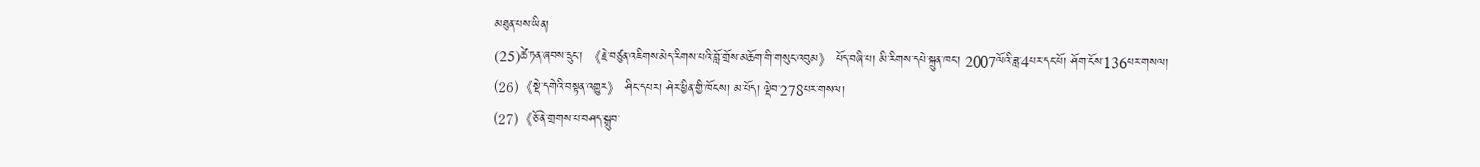མཐུན་པས་ཡིན།
(25)ཚེ་ཏན་ཞབས་དྲུང་། 《རྗེ་བཙུན་འཇིགས་མེད་རིགས་པའི་བློ་གྲོས་མཆོག་གི་གསུང་འབུམ》 པོད་བཞི་པ། མི་རིགས་དཔེ་སྐྲུན་ཁང་། 2007ལོའི་ཟླ་4པར་དང་པོ། ཤོག་ངོས་136པར་གསལ།
(26)《སྡེ་དགེའི་བསྟན་འགྱུར》 ཤིང་དཔར། ཤེར་ཕྱིན་གྱི་ཁོངས། མ་པོད། ལྡེབ་278པར་གསལ།
(27)《ཅོ་ནེ་གྲགས་པ་བཤད་སྒྲུབ་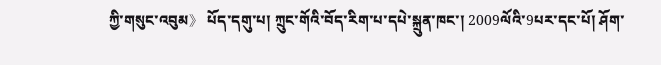ཀྱི་གསུང་འབུམ》 པོད་དགུ་པ། ཀྲུང་གོའི་བོད་རིག་པ་དཔེ་སྐྲུན་ཁང་། 2009ལོའི་9པར་དང་པོ། ཤོག་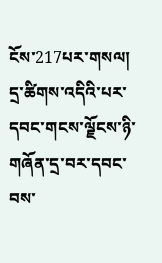ངོས་217པར་གསལ།
དྲ་ཚིགས་འདིའི་པར་དབང་གངས་ལྗོངས་ཉི་གཞོན་དྲ་བར་དབང་བས་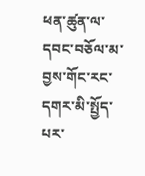ཕན་ཚུན་ལ་དབང་བཅོལ་མ་བྱས་གོང་རང་དགར་མི་སྤྱོད་པར་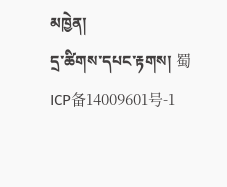མཁྱེན།
དྲ་ཚིགས་དཔང་རྟགས། 蜀ICP备14009601号-1